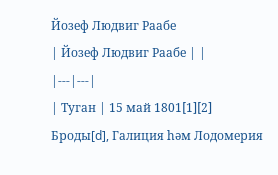Йозеф Людвиг Раабе
| Йозеф Людвиг Раабе | |
|---|---|
| Туган | 15 май 1801[1][2] Броды[d], Галиция һәм Лодомерия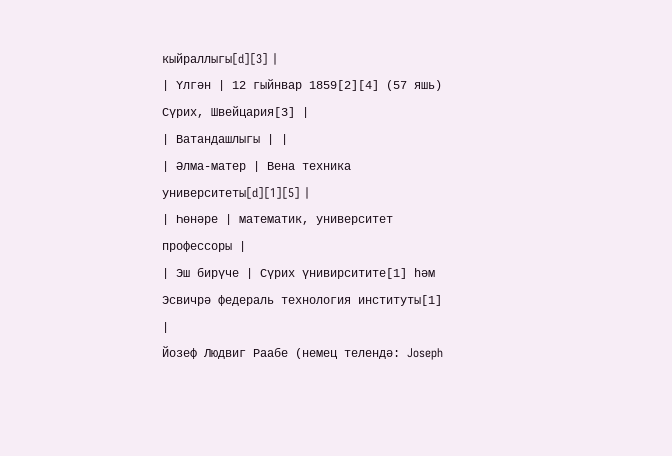кыйраллыгы[d][3] |
| Үлгән | 12 гыйнвар 1859[2][4] (57 яшь) Сүрих, Швейцария[3] |
| Ватандашлыгы | |
| Әлма-матер | Вена техника университеты[d][1][5] |
| Һөнәре | математик, университет профессоры |
| Эш бирүче | Сүрих үнивирситите[1] һәм Эсвичрә федераль технология институты[1] |
Йозеф Людвиг Раабе (немец телендә: Joseph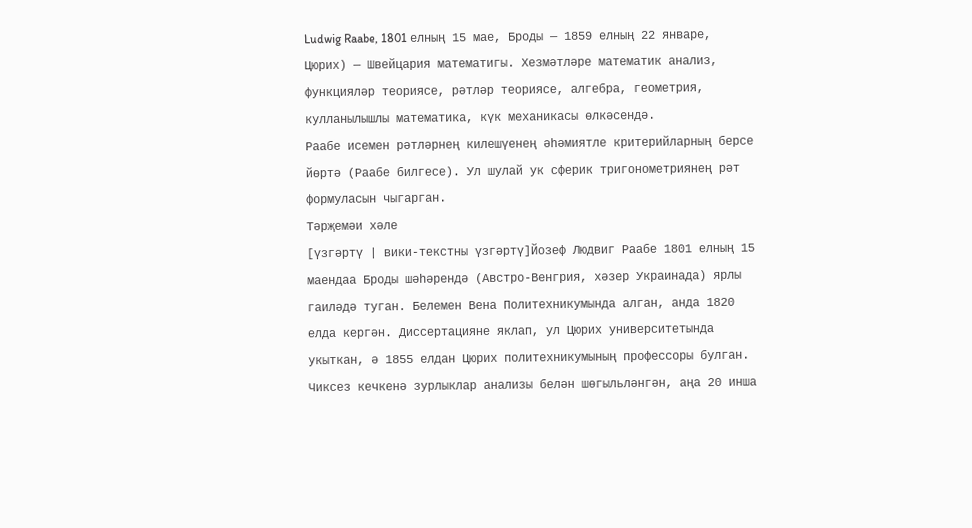Ludwig Raabe, 1801 елның 15 мае, Броды — 1859 елның 22 январе, Цюрих) — Швейцария математигы. Хезмәтләре математик анализ, функцияләр теориясе, рәтләр теориясе, алгебра, геометрия, кулланылышлы математика, күк механикасы өлкәсендә.
Раабе исемен рәтләрнең килешүенең әһәмиятле критерийларның берсе йөртә (Раабе билгесе). Ул шулай ук сферик тригонометриянең рәт формуласын чыгарган.
Тәрҗемәи хәле
[үзгәртү | вики-текстны үзгәртү]Йозеф Людвиг Раабе 1801 елның 15 маендаа Броды шәһәрендә (Австро-Венгрия, хәзер Украинада) ярлы гаиләдә туган. Белемен Вена Политехникумында алган, анда 1820 елда кергән. Диссертацияне яклап, ул Цюрих университетында укыткан, ә 1855 елдан Цюрих политехникумының профессоры булган. Чиксез кечкенә зурлыклар анализы белән шөгыльләнгән, аңа 20 инша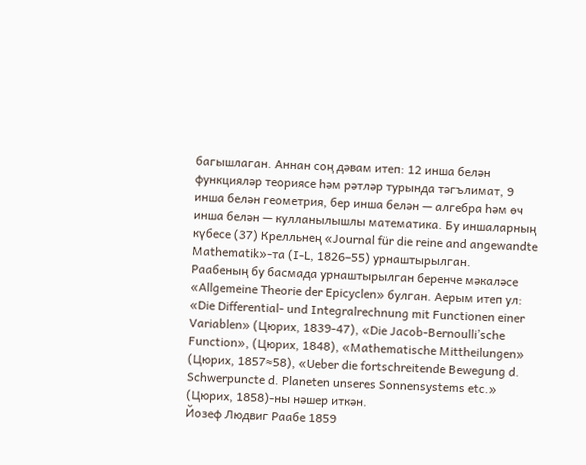багышлаган. Аннан соң дәвам итеп: 12 инша белән функцияләр теориясе һәм рәтләр турында тәгълимат, 9 инша белән геометрия, бер инша белән — алгебра һәм өч инша белән — кулланылышлы математика. Бу иншаларның күбесе (37) Крелльнең «Journal für die reine and angewandte Mathematik»-та (I-L, 1826–55) урнаштырылган.
Раабеның бу басмада урнаштырылган беренче мәкаләсе «Allgemeine Theorie der Epicyclen» булган. Аерым итеп ул: «Die Differential- und Integralrechnung mit Functionen einer Variablen» (Цюрих, 1839-47), «Die Jacob-Bernoulli’sche Function», (Цюрих, 1848), «Mathematische Mittheilungen» (Цюрих, 1857≈58), «Ueber die fortschreitende Bewegung d. Schwerpuncte d. Planeten unseres Sonnensystems etc.» (Цюрих, 1858)-ны нәшер иткән.
Йозеф Людвиг Раабе 1859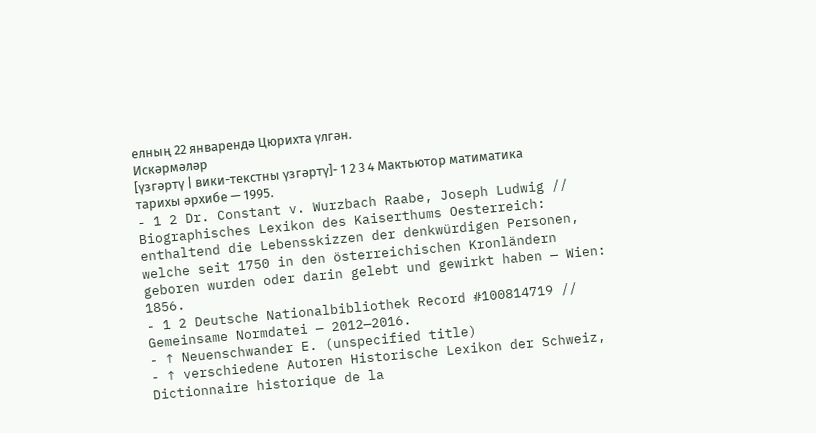елның 22 январендә Цюрихта үлгән.
Искәрмәләр
[үзгәртү | вики-текстны үзгәртү]- 1 2 3 4 Мактьютор матиматика тарихы әрхибе — 1995.
- 1 2 Dr. Constant v. Wurzbach Raabe, Joseph Ludwig // Biographisches Lexikon des Kaiserthums Oesterreich: enthaltend die Lebensskizzen der denkwürdigen Personen, welche seit 1750 in den österreichischen Kronländern geboren wurden oder darin gelebt und gewirkt haben — Wien: 1856.
- 1 2 Deutsche Nationalbibliothek Record #100814719 // Gemeinsame Normdatei — 2012—2016.
- ↑ Neuenschwander E. (unspecified title)
- ↑ verschiedene Autoren Historische Lexikon der Schweiz, Dictionnaire historique de la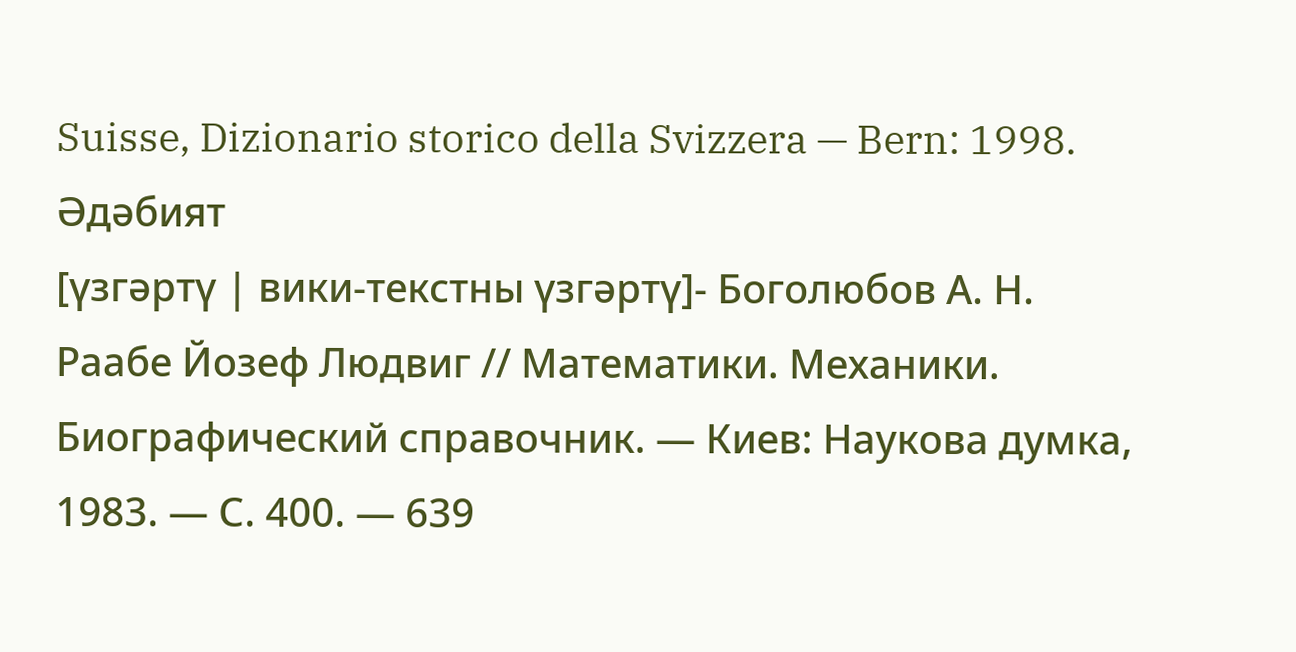Suisse, Dizionario storico della Svizzera — Bern: 1998.
Әдәбият
[үзгәртү | вики-текстны үзгәртү]- Боголюбов А. Н. Раабе Йозеф Людвиг // Математики. Механики. Биографический справочник. — Киев: Наукова думка, 1983. — С. 400. — 639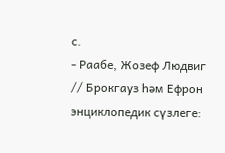с.
- Раабе, Жозеф Людвиг // Брокгауз һәм Ефрон энциклопедик сүзлеге: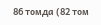86 томда (82 том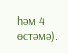һәм 4 өстәмә).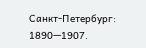Санкт-Петербург: 1890—1907.